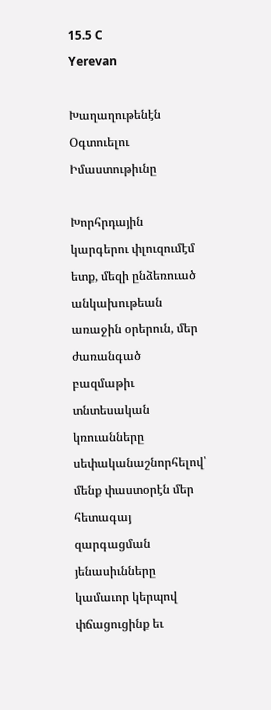15.5 C
Yerevan

Խաղաղութենէն Օգտուելու Իմաստութիւնը

Խորհրդային կարգերու փլուզումէմ ետք, մեզի ընձեռուած անկախութեան առաջին օրերուն, մեր ժառանգած բազմաթիւ տնտեսական կռուանները սեփականաշնորհելով՝ մենք փաստօրէն մեր հետագայ զարգացման յենասիւնները կամաւոր կերպով փճացուցինք եւ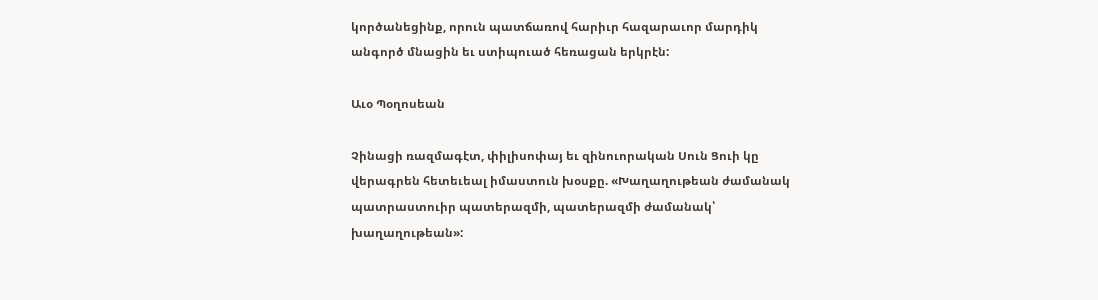կործանեցինք, որուն պատճառով հարիւր հազարաւոր մարդիկ անգործ մնացին եւ ստիպուած հեռացան երկրէն:

Աւօ Պօղոսեան

Չինացի ռազմագէտ, փիլիսոփայ եւ զինուորական Սուն Ցուի կը վերագրեն հետեւեալ իմաստուն խօսքը. «Խաղաղութեան ժամանակ պատրաստուիր պատերազմի, պատերազմի ժամանակ՝ խաղաղութեան»: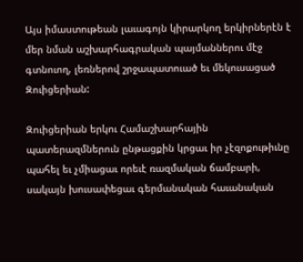Այս իմաստութեան լաւագոյն կիրարկող երկիրներէն է մեր նման աշխարհագրական պայմաններու մէջ գտնուող, լեռներով շրջապատուած եւ մեկուսացած Զուիցերիան:

Զուիցերիան երկու Համաշխարհային պատերազմներուն ընթացքին կրցաւ իր չէզոքութիւնը պահել եւ չմիացաւ որեւէ ռազմական ճամբարի, սակայն խուսափեցաւ գերմանական հաւանական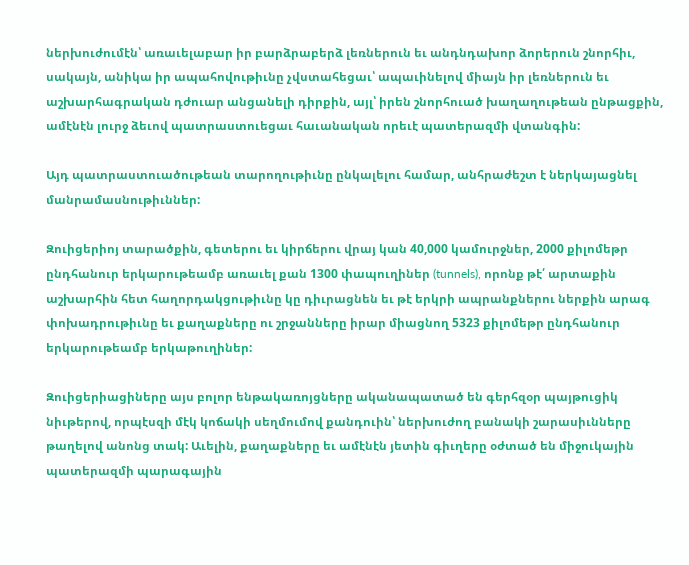ներխուժումէն՝ առաւելաբար իր բարձրաբերձ լեռներուն եւ անդնդախոր ձորերուն շնորհիւ, սակայն, անիկա իր ապահովութիւնը չվստահեցաւ՝ ապաւինելով միայն իր լեռներուն եւ աշխարհագրական դժուար անցանելի դիրքին, այլ՝ իրեն շնորհուած խաղաղութեան ընթացքին, ամէնէն լուրջ ձեւով պատրաստուեցաւ հաւանական որեւէ պատերազմի վտանգին:

Այդ պատրաստուածութեան տարողութիւնը ընկալելու համար, անհրաժեշտ է ներկայացնել մանրամասնութիւններ:

Զուիցերիոյ տարածքին, գետերու եւ կիրճերու վրայ կան 40,000 կամուրջներ, 2000 քիլոմեթր ընդհանուր երկարութեամբ առաւել քան 1300 փապուղիներ (tunnels), որոնք թէ՛ արտաքին աշխարհին հետ հաղորդակցութիւնը կը դիւրացնեն եւ թէ երկրի ապրանքներու ներքին արագ փոխադրութիւնը եւ քաղաքները ու շրջանները իրար միացնող 5323 քիլոմեթր ընդհանուր երկարութեամբ երկաթուղիներ:

Զուիցերիացիները այս բոլոր ենթակառոյցները ականապատած են գերհզօր պայթուցիկ նիւթերով, որպէսզի մէկ կոճակի սեղմումով քանդուին՝ ներխուժող բանակի շարասիւնները թաղելով անոնց տակ: Աւելին, քաղաքները եւ ամէնէն յետին գիւղերը օժտած են միջուկային պատերազմի պարագային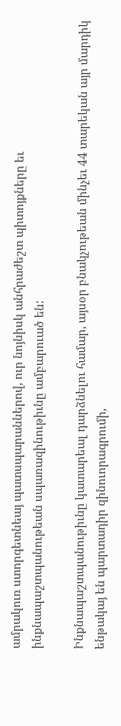ամրակուռ ստորգետնեայ պատսպարաններով, ուր նոյնիսկ անհրաժեշտ պիտոյքները եւ ինքնապաշտպանութեան սպառազինութիւնը ամբարուած են:

Ինքնապաշտպանութիւնը կատարեալ դարձնելու համար, այսօր բնակչութեան մինչեւ 44 տարեկան այր մարդիկ ենթակայ են պարտադիր զինուորագրումի,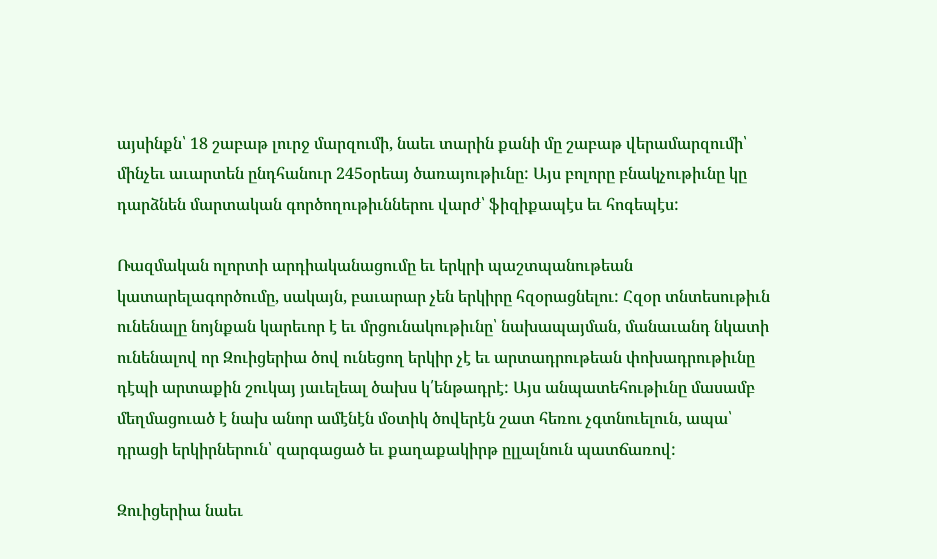այսինքն՝ 18 շաբաթ լուրջ մարզումի, նաեւ տարին քանի մը շաբաթ վերամարզումի՝ մինչեւ աւարտեն ընդհանուր 245օրեայ ծառայութիւնը: Այս բոլորը բնակչութիւնը կը դարձնեն մարտական գործողութիւններու վարժ՝ ֆիզիքապէս եւ հոգեպէս:

Ռազմական ոլորտի արդիականացումը եւ երկրի պաշտպանութեան կատարելագործումը, սակայն, բաւարար չեն երկիրը հզօրացնելու: Հզօր տնտեսութիւն ունենալը նոյնքան կարեւոր է եւ մրցունակութիւնը՝ նախապայման, մանաւանդ նկատի ունենալով որ Զուիցերիա ծով ունեցող երկիր չէ եւ արտադրութեան փոխադրութիւնը դէպի արտաքին շուկայ յաւելեալ ծախս կ՛ենթադրէ: Այս անպատեհութիւնը մասամբ մեղմացուած է նախ անոր ամէնէն մօտիկ ծովերէն շատ հեռու չգտնուելուն, ապա՝ դրացի երկիրներուն՝ զարգացած եւ քաղաքակիրթ ըլլալնուն պատճառով:

Զուիցերիա նաեւ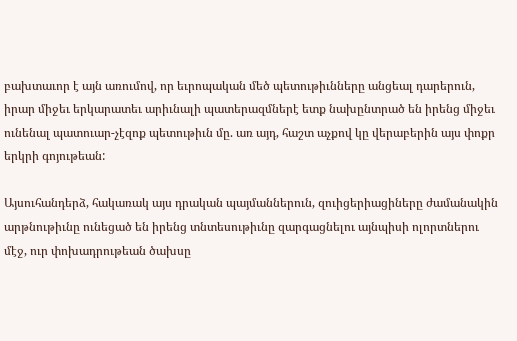բախտաւոր է այն առումով, որ եւրոպական մեծ պետութիւնները անցեալ դարերուն, իրար միջեւ երկարատեւ արիւնալի պատերազմներէ ետք նախընտրած են իրենց միջեւ ունենալ պատուար-չէզոք պետութիւն մը. առ այդ, հաշտ աչքով կը վերաբերին այս փոքր երկրի գոյութեան:

Այսուհանդերձ, հակառակ այս դրական պայմաններուն, զուիցերիացիները ժամանակին արթնութիւնը ունեցած են իրենց տնտեսութիւնը զարգացնելու այնպիսի ոլորտներու մէջ, ուր փոխադրութեան ծախսը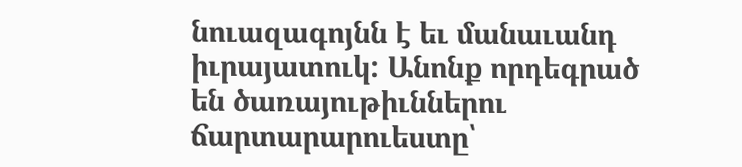նուազագոյնն է եւ մանաւանդ իւրայատուկ: Անոնք որդեգրած են ծառայութիւններու ճարտարարուեստը՝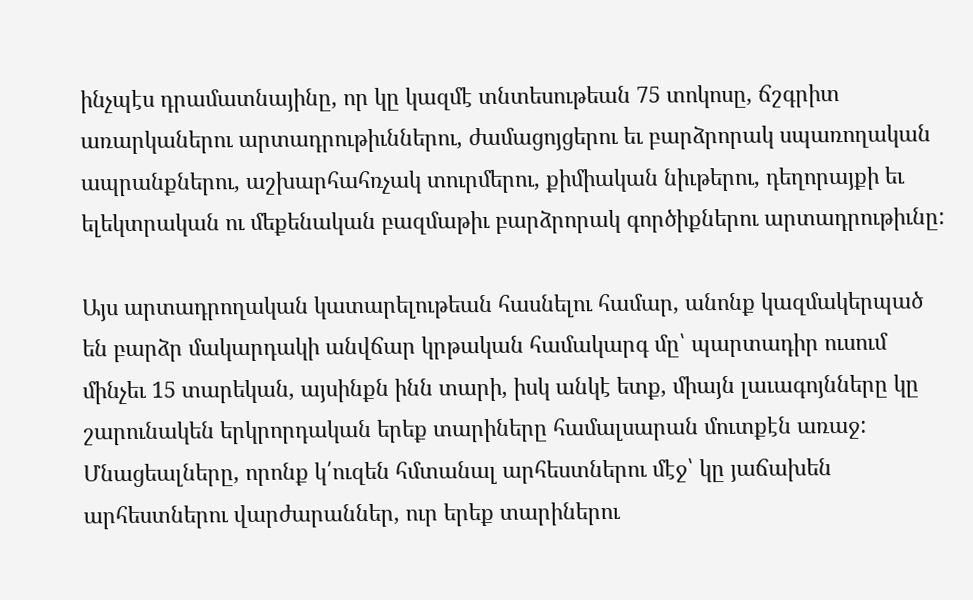ինչպէս դրամատնայինը, որ կը կազմէ տնտեսութեան 75 տոկոսը, ճշգրիտ առարկաներու արտադրութիւններու, ժամացոյցերու եւ բարձրորակ սպառողական ապրանքներու, աշխարհահռչակ տուրմերու, քիմիական նիւթերու, դեղորայքի եւ ելեկտրական ու մեքենական բազմաթիւ բարձրորակ գործիքներու արտադրութիւնը:

Այս արտադրողական կատարելութեան հասնելու համար, անոնք կազմակերպած են բարձր մակարդակի անվճար կրթական համակարգ մը՝ պարտադիր ուսում մինչեւ 15 տարեկան, այսինքն ինն տարի, իսկ անկէ ետք, միայն լաւագոյնները կը շարունակեն երկրորդական երեք տարիները համալսարան մուտքէն առաջ: Մնացեալները, որոնք կ՛ուզեն հմտանալ արհեստներու մէջ՝ կը յաճախեն արհեստներու վարժարաններ, ուր երեք տարիներու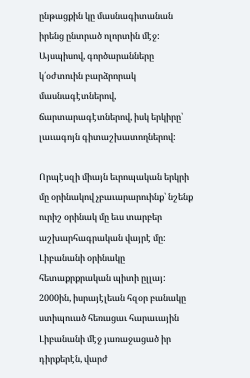ընթացքին կը մասնագիտանան իրենց ընտրած ոլորտին մէջ: Այսպիսով, գործարանները կ՛օժտուին բարձրորակ մասնագէտներով, ճարտարագէտներով, իսկ երկիրը՝ լաւագոյն գիտաշխատողներով:

Որպէսզի միայն եւրոպական երկրի մը օրինակով չբաւարարուինք՝ նշենք ուրիշ օրինակ մը եւս տարբեր աշխարհագրական վայրէ մը: Լիբանանի օրինակը հետաքրքրական պիտի ըլլայ: 2000ին, իսրայէլեան հզօր բանակը ստիպուած հեռացաւ հարաւային Լիբանանի մէջ յառաջացած իր դիրքերէն, վարժ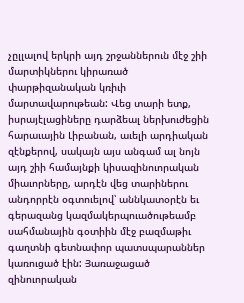չըլլալով երկրի այդ շրջաններուն մէջ շիի մարտիկներու կիրառած փարթիզանական կռիւի մարտավարութեան: Վեց տարի ետք, իսրայէլացիները դարձեալ ներխուժեցին հարաւային Լիբանան, աւելի արդիական զէնքերով, սակայն այս անգամ ալ նոյն այդ շիի համայնքի կիսազինուորական միաւորները, արդէն վեց տարիներու անդորրէն օգտուելով՝ աննկատօրէն եւ գերազանց կազմակերպուածութեամբ սահմանային գօտիին մէջ բազմաթիւ գաղտնի գետնափոր պատսպարաններ կառուցած էին: Յառաջացած զինուորական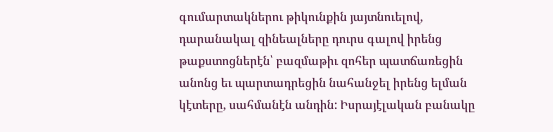գումարտակներու թիկունքին յայտնուելով, դարանակալ զինեալները դուրս գալով իրենց թաքստոցներէն՝ բազմաթիւ զոհեր պատճառեցին անոնց եւ պարտադրեցին նահանջել իրենց ելման կէտերը, սահմանէն անդին: Իսրայէլական բանակը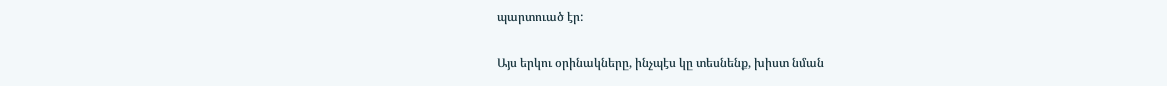պարտուած էր:

Այս երկու օրինակները, ինչպէս կը տեսնենք, խիստ նման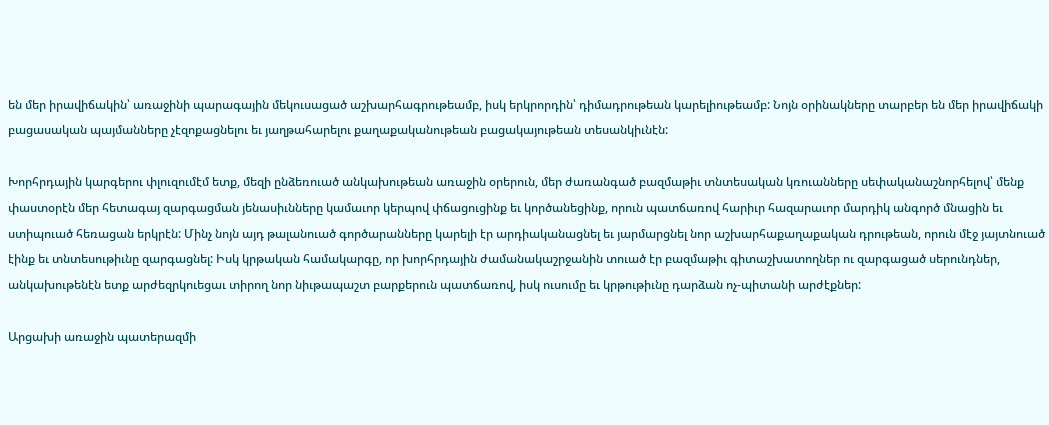են մեր իրավիճակին՝ առաջինի պարագային մեկուսացած աշխարհագրութեամբ, իսկ երկրորդին՝ դիմադրութեան կարելիութեամբ: Նոյն օրինակները տարբեր են մեր իրավիճակի բացասական պայմանները չէզոքացնելու եւ յաղթահարելու քաղաքականութեան բացակայութեան տեսանկիւնէն:

Խորհրդային կարգերու փլուզումէմ ետք, մեզի ընձեռուած անկախութեան առաջին օրերուն, մեր ժառանգած բազմաթիւ տնտեսական կռուանները սեփականաշնորհելով՝ մենք փաստօրէն մեր հետագայ զարգացման յենասիւնները կամաւոր կերպով փճացուցինք եւ կործանեցինք, որուն պատճառով հարիւր հազարաւոր մարդիկ անգործ մնացին եւ ստիպուած հեռացան երկրէն: Մինչ նոյն այդ թալանուած գործարանները կարելի էր արդիականացնել եւ յարմարցնել նոր աշխարհաքաղաքական դրութեան, որուն մէջ յայտնուած էինք եւ տնտեսութիւնը զարգացնել: Իսկ կրթական համակարգը, որ խորհրդային ժամանակաշրջանին տուած էր բազմաթիւ գիտաշխատողներ ու զարգացած սերունդներ, անկախութենէն ետք արժեզրկուեցաւ տիրող նոր նիւթապաշտ բարքերուն պատճառով, իսկ ուսումը եւ կրթութիւնը դարձան ոչ-պիտանի արժէքներ:

Արցախի առաջին պատերազմի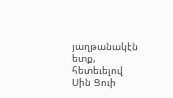յաղթանակէն ետք, հետեւելով Սին Ցուի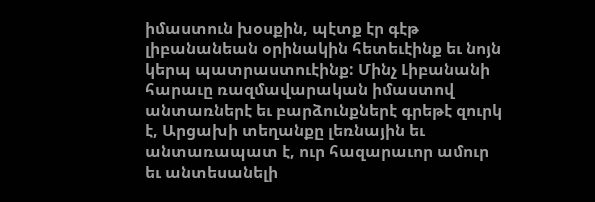իմաստուն խօսքին, պէտք էր գէթ լիբանանեան օրինակին հետեւէինք եւ նոյն կերպ պատրաստուէինք: Մինչ Լիբանանի հարաւը ռազմավարական իմաստով անտառներէ եւ բարձունքներէ գրեթէ զուրկ է, Արցախի տեղանքը լեռնային եւ անտառապատ է, ուր հազարաւոր ամուր եւ անտեսանելի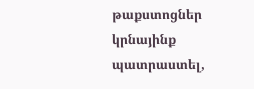թաքստոցներ կրնայինք պատրաստել,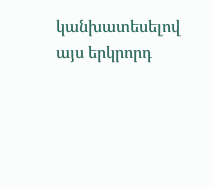կանխատեսելով այս երկրորդ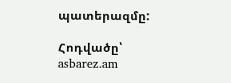պատերազմը:

Հոդվածը՝ asbarez.am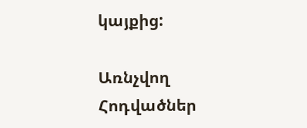կայքից:

Առնչվող Հոդվածներ